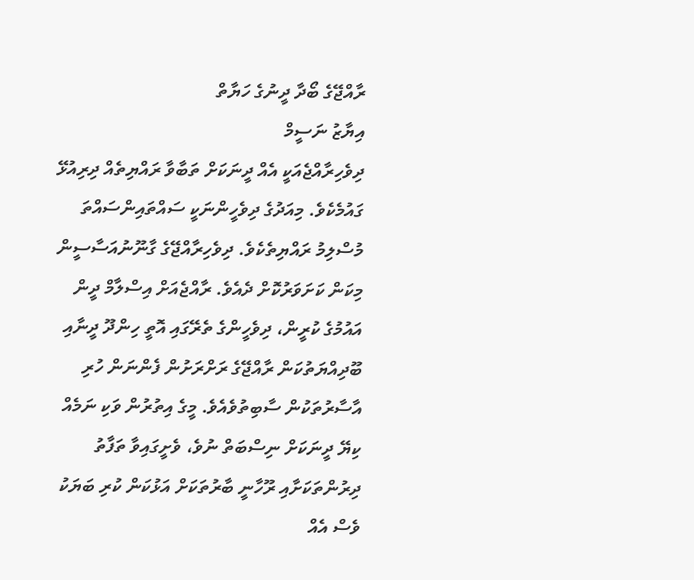ރާއްޖޭގެ ބޯދާ ދީނުގެ ހަޔާތް
އިޔާޒު ނަސީމް
ދިވެހިރާއްޖެއަކީ އެއް ދީނަކަށް ތަބާވާ ރައްޔިތެއް ދިރިއުޅޭ ގައުމެކެވެ. މިއަދުގެ ދިވެހީންނަކީ ސައްތައިންސައްތަ މުސްލިމު ރައްޔިތެކެވެ. ދިވެހިރާއްޖޭގެ ގާނޫނުއަސާސީން މިކަން ކަށަވަރުކޮށް ދެއެވެ. ރާއްޖެއަށް އިސްލާމް ދީން އައުމުގެ ކުރީން، ދިވެހީންގެ ތެރޭގައި އޮތީ ހިންދޫ ދީނާއި ބޫދިއްޔަތުކަން ރާއްޖޭގެ ރަށްރަށުން ފެންނަން ހުރި އާސާރުތަކުން ސާބިތުވެއެވެ. މީގެ އިތުރުން ވަކި ނަމެއް ކިޔޭ ދީނަކަށް ނިސްބަތް ނުވެ، ވެށީގައިވާ ތަފާތު ދިރުންތަކަށާއި ރޫހާނީ ބާރުތަކަށް އަޅުކަން ކުރި ބަޔަކު ވެސް އެއް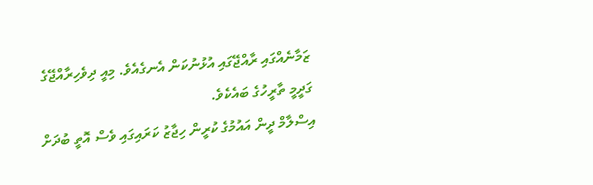ޒަމާނެއްގައި ރާއްޖޭގައި އުޅުނުކަން އެނގެއެވެ. މިއީ ދިވެހިރާއްޖޭގެ ގަދީމީ ތާރީހުގެ ބައެކެވެ.
އިސްލާމް ދީން އައުމުގެ ކުރީން ހިޖާޒު ކަރައިގައި ވެސް އޮތީ ބުދަށް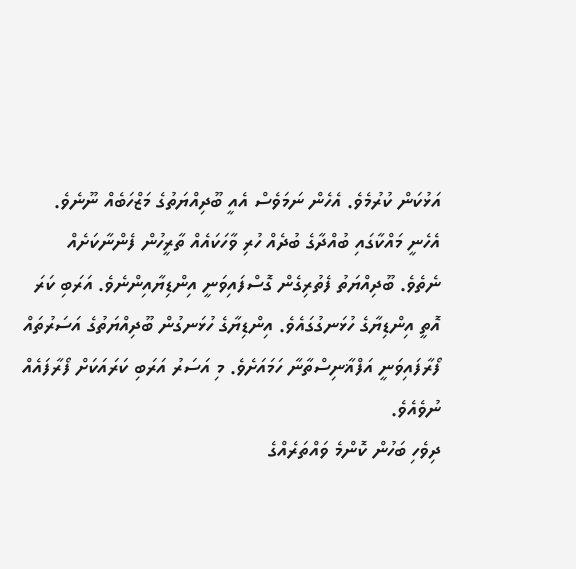އަޅުކަން ކުރުމެވެ. އެހެން ނަމަވެސް އެއީ ބޫދިއްޔަތުގެ މަޒްހަބެއް ނޫނެވެ. އެހެނީ މައްކާގައި ބުއްދާގެ ބުދެއް ހުރި ވާހަކައެއް ތާރީހުން ފެންނާކަށެއް ނެތެވެ. ބޫދިއްޔަތު ފެތުރިގެން ގޮސްފައިވަނީ އިންޑިޔާއިންނެވެ. އަރަބި ކަރަ އޮތީ އިންޑިޔާގެ ހުޅަނގުގައެވެ. އިންޑިޔާގެ ހުޅަނގުން ބޫދިއްޔަތުގެ އަސަރުތައް ފޯރާފައިވަނީ އަފްޣާނިސްތާނާ ހަމައަށެވެ. މި އަސަރު އަރަބި ކަރައަކަށް ފޯރާފައެއް ނުވެއެވެ.
ދިވެހި ބަހުން ކޮންމެ ވައްތަރެއްގެ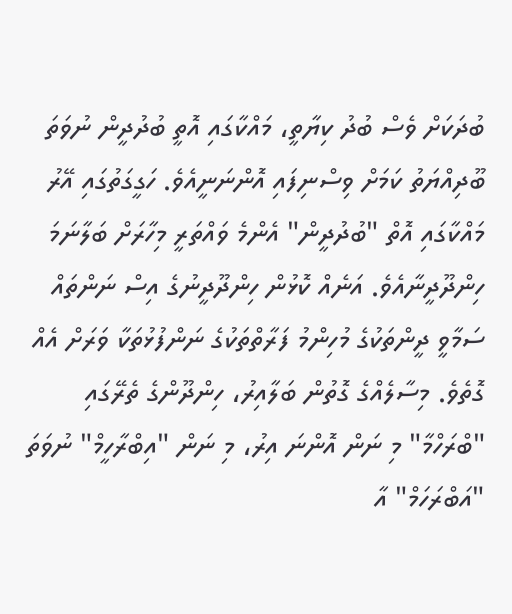ބުދަކަށް ވެސް ބުދު ކިޔާތީ، މައްކާގައި އޮތީ ބުދުދީން ނުވަތަ ބޫދިއްޔަތު ކަމަށް ވިސްނިފައި އޮންނަނީއެވެ. ހަގީގަތުގައި އޭރު މައްކާގައި އޮތް "ބުދުދީން" އެންމެ ވައްތަރީ މިހާރަށް ބަލާނަމަ ހިންދޫދީނާއެވެ. އަނެއް ކޮޅުން ހިންދޫދީނުގެ އިސް ނަންތައް ސަމާވީ ދީންތަކުގެ މުހިންމު ފަރާތްތަކުގެ ނަންފުޅުތަކާ ވަރަށް އެއް ގޮތެވެ. މިސާލެއްގެ ގޮތުން ބަލާއިރު، ހިންދޫންގެ ތެރޭގައި "ބްރަހްމާ" މި ނަން އޮންނަ އިރު، މި ނަން "އިބްރާހީމް" ނުވަތަ "އަބްރަހަމް" އާ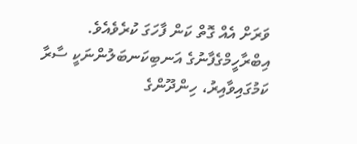ވަރަށް އެއް ގޮތް ކަން ފާހަގަ ކުރެވެއެވެ. އިބްރާހީމްގެފާނުގެ އަނބިކަނބަލުންނަކީ ސާރާ ކަމުގައިވާއިރު، ހިންދޫންގެ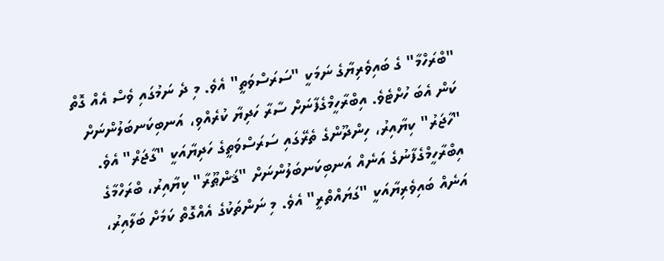"ބްރަހްމާ" ގެ ބައިވެރިޔާގެ ނަމަކީ "ސަރަސްވަތީ" އެވެ. މި ދެ ނަމުގައި ވެސް އެއް ގޮތް ކަން އެބަ ހުށްޓެވެ. އިބްރާހީމްގެފާނަށް ސާރާ ހަދިޔާ ކުރެއްވި، އަނބިކަނބަލުންނަށް "ހާޖަރު" ކިޔާއިރު، ހިންދޫންގެ ތެރޭގައި ސަރަސްވަތީގެ ހަދިޔާއަކީ "ގާޖަރް" އެވެ. އިބްރާހީމްގެފާނުގެ އަނެއް އަނބިކަނބަލުންނަށް "ޤަންޠޫރާ" ކިޔާއިރު، ބްރަހްމާގެ އަނެއް ބައިވެރިޔާއަކީ "ގަޔައްތްރީ" އެވެ. މި ނަންތަކުގެ އެއްގޮތް ކަމަށް ބަލާއިރު،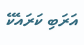އަރަބި ކަރައެކޭ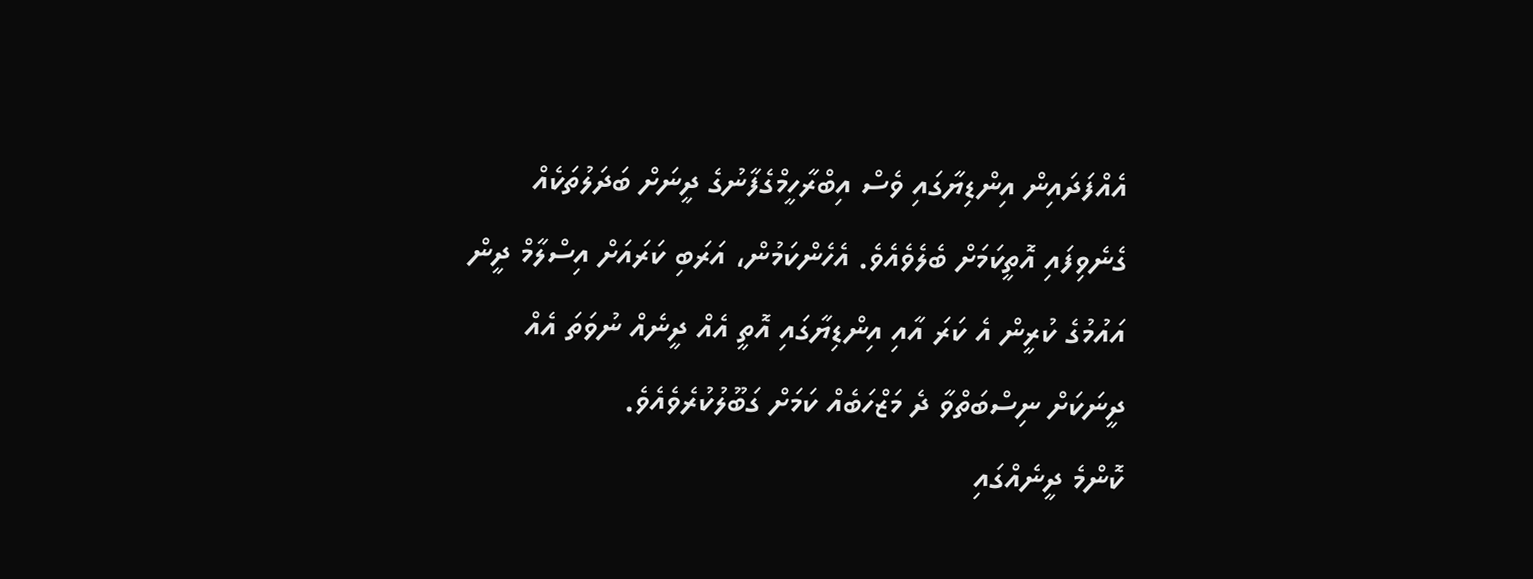އެއްފަދައިން އިންޑިޔާގައި ވެސް އިބްރާހީމްގެފާނުގެ ދީނަށް ބަދަލުތަކެއް ގެނެވިފައި އޮތީކަމަށް ބެލެވެއެވެ. އެހެންކަމުން، އަރަބި ކަރައަށް އިސްލާމް ދީން އައުމުގެ ކުރީން އެ ކަރަ އާއި އިންޑިޔާގައި އޮތީ އެއް ދީނެއް ނުވަތަ އެއް ދީނަކަށް ނިސްބަތްވާ ދެ މަޒްހަބެއް ކަމަށް ގަބޫލުކުރެވެއެވެ.
ކޮންމެ ދީނެއްގައި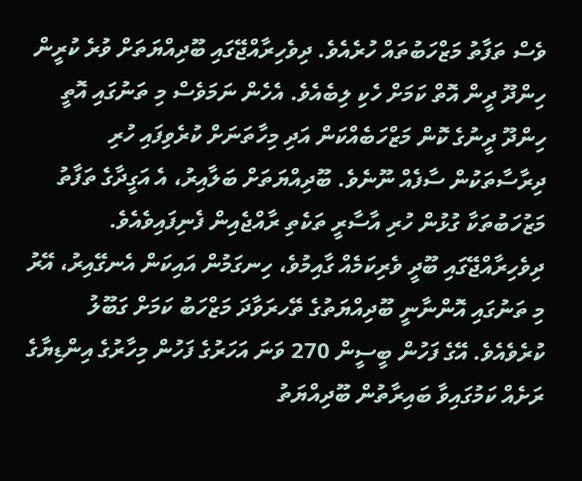ވެސް ތަފާތު މަޒްހަބުތައް ހުރެއެވެ. ދިވެހިރާއްޖޭގައި ބޫދިއްޔަތަށް ވުރެ ކުރީން ހިންދޫ ދީން އޮތް ކަމަށް ހެކި ލިބެއެވެ. އެހެން ނަމަވެސް މި ތަނުގައި އޮތީ ހިންދޫ ދީނުގެ ކޮން މަޒްހަބެއްކަން އަދި މިހާތަނަށް ކުރެވިފައި ހުރި ދިރާސާތަކުން ސާފެއް ނޫނެވެ. ބޫދިއްޔަތަށް ބަލާއިރު، އެ އަގީދާގެ ތަފާތު މަޒުހަބުތަކާ ގުޅުން ހުރި އާސާރީ ތަކެތި ރާއްޖެއިން ފެނިފައިވެއެވެ.
ދިވެހިރާއްޖޭގައި ބޫދީ ވެރިކަމެއް ގާއިމުވެ، ހިނގަމުން އައިކަން އެނގޭއިރު، އޭރު މި ތަނުގައި އޮންނާނީ ބޫދިއްޔަތުގެ ތޭހރަވާދަ މަޒްހަބު ކަމަށް ގަބޫލު ކުރެވެއެވެ. އޭގެ ފަހުން ބީސީން 270 ވަނަ އަހަރުގެ ފަހުން މިހާރުގެ އިންޑިޔާގެ ރަށެއް ކަމުގައިވާ ބައިރާތުން ބޫދިއްޔަތު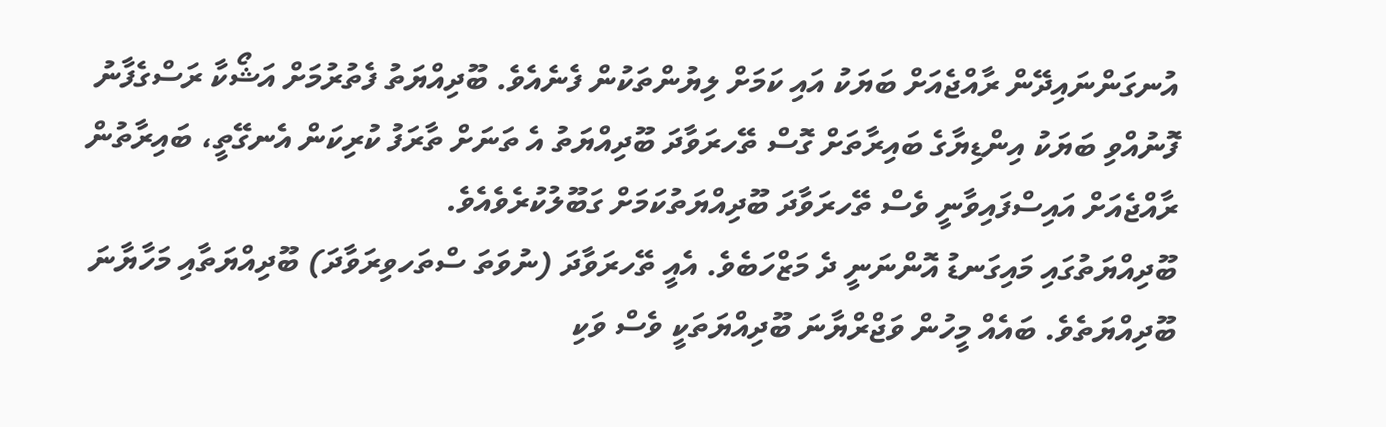އުނގަންނައިދޭން ރާއްޖެއަށް ބަޔަކު އައި ކަމަށް ލިޔުންތަކުން ފެނެއެވެ. ބޫދިއްޔަތު ފެތުރުމަށް އަޝޯކާ ރަސްގެފާނު ފޮނުއްވި ބަޔަކު އިންޑިޔާގެ ބައިރާތަށް ގޮސް ތޭހރަވާދަ ބޫދިއްޔަތު އެ ތަނަށް ތާރަފު ކުރިކަން އެނގޭތީ، ބައިރާތުން ރާއްޖެއަށް އައިސްފައިވާނީ ވެސް ތޭހރަވާދަ ބޫދިއްޔަތުކަމަށް ގަބޫލުކުރެވެއެވެ.
ބޫދިއްޔަތުގައި މައިގަނޑު އޮންނަނީ ދެ މަޒްހަބެވެ. އެއީ ތޭހރަވާދަ (ނުވަތަ ސްތަހވިރަވާދަ) ބޫދިއްޔަތާއި މަހާޔާނަ ބޫދިއްޔަތެވެ. ބައެއް މީހުން ވަޖްރްޔާނަ ބޫދިއްޔަތަކީ ވެސް ވަކި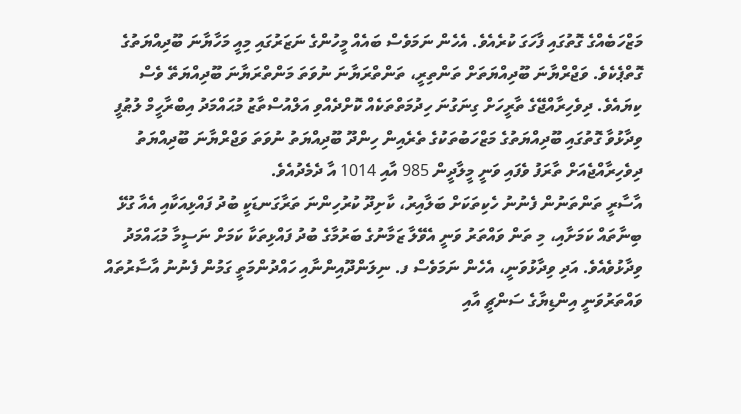މަޒްހަބެއްގެ ގޮތުގައި ފާހަގަ ކުރެއެވެ. އެހެން ނަމަވެސް ބައެއް މީހުންގެ ނަޒަރުގައި މިއީ މަހާޔާނަ ބޫދިއްޔަތުގެ ގޮތްޕެކެވެ. ވަޖްރްޔާނަ ބޫދިއްޔަތަށް ތަންތިރީ، ތަންތްރަޔާނަ ނުވަތަ މަންތްރަޔާނަ ބޫދިއްޔަތޭ ވެސް ކިޔައެވެ. ދިވެހިރާއްޖޭގެ ތާރީހަށް ގިނަގުނަ ހިދުމަތްތަކެއް ކޮށްދެއްވި އަލްއުސްތާޒު މުޙައްމަދު އިބްރާހީމް ލުޠުފީ ވިދާޅުވާ ގޮތުގައި ބޫދިއްޔަތުގެ މަޒްހަބުތަކުގެ ތެރެއިން ހިންދޫ ބޫދިއްޔަތު ނުވަތަ ވަޖްރްޔާނަ ބޫދިއްޔަތު ދިވެހިރާއްޖެއަށް ތާރަފު ވެފައި ވަނީ މީލާދީން 985 އާއި 1014 އާ ދެމެދުއެވެ.
އާސާރީ ތަންތަނުން ފެނުނު ހެކިތަކަށް ބަލާއިރު، ކާށިދޫ ކުރުހިންނަ ތަރާގަނޑަކީ ބުދު ފައްޅިއަކާއި އެއާ ގުޅޭ ބިނާތައް ކަމަށާއި، މި ތަން ވައްތަރު ވަނީ އެވޭލާ ޒަމާނުގެ ބަރުމާގެ ބުދު ފައްޅިތަކާ ކަމަށް ނަސީމާ މުޙައްމަދު ވިދާޅުވެއެވެ. އަދި ވިދާޅުވަނީ، އެހެން ނަމަވެސް ފ. ނިލަންދޫއިންނާއި ހައްދުންމަތީ ގަމުން ފެނުނު އާސާރުތައް ވައްތަރުވަނީ އިންޑިޔާގެ ސަންޗީ އާއި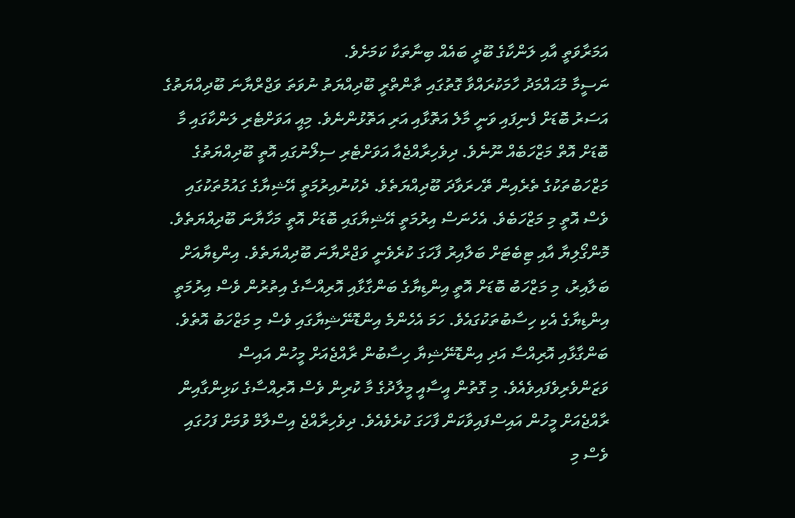އަމަރާވަތީ އާއި ލަންކާގެ ބޫދީ ބައެއް ބިނާތަކާ ކަމަށެވެ.
ނަސީމާ މުޙައްމަދު ހާމަކުރައްވާ ގޮތުގައި ތާންތްރީ ބޫދިއްޔަތު ނުވަތަ ވަޖްރްޔާނަ ބޫދިއްޔަތުގެ އަސަރު ބޮޑަށް ފެނިފައި ވަނީ މާލެ އަތޮޅާއި އަރި އަތޮޅުންނެވެ. މިއީ އަވަށްޓެރި ލަންކާގައި މާ ބޮޑަށް އޮތް މަޒްހަބެއް ނޫނެވެ. ދިވެހިރާއްޖެއާ އަވަށްޓެރި ސިލޯނުގައި އޮތީ ބޫދިއްޔަތުގެ މަޒްހަބުތަކުގެ ތެރެއިން ތޭހރަވާދަ ބޫދިއްޔަތެވެ. ދެކުނުއިރުމަތީ އޭޝިޔާގެ ގައުމުތަކުގައި ވެސް އޮތީ މި މަޒްހަބެވެ. އެހެނަސް އިރުމަތީ އޭޝިޔާގައި ބޮޑަށް އޮތީ މަހާޔާނަ ބޫދިއްޔަތެވެ. މޮންގޯލިޔާ އާއި ޓިބެޓަށް ބަލާއިރު ފާހަގަ ކުރެވެނީ ވަޖްރްޔާނަ ބޫދިއްޔަތެވެ. އިންޑިޔާއަށް ބަލާއިރު، މި މަޒްހަބު ބޮޑަށް އޮތީ އިންޑިޔާގެ ބަންގާޅާއި އޮރިއްސާގެ އިތުރުން ވެސް އިރުމަތީ އިންޑިޔާގެ އެކި ހިސާބުތަކުގައެވެ. ހަމަ އެހެންމެ އިންޑޮނޭޝިޔާގައި ވެސް މި މަޒްހަބު އޮތެވެ. ބަންގާޅާއި އޮރިއްސާ އަދި އިންޑޮނޭޝިޔާ ހިސާބުން ރާއްޖެއަށް މީހުން އައިސް ވަޒަންވެރިވެފައިވެއެވެ. މި ގޮތުން އީސާއީ މީލާދުގެ މާ ކުރިން ވެސް އޮރިއްސާގެ ކަޅިންގާއިން ރާއްޖެއަށް މީހުން އައިސްފައިވާކަން ފާހަގަ ކުރެވެއެވެ. ދިވެހިރާއްޖެ އިސްލާމް ވުމަށް ފަހުގައި ވެސް މި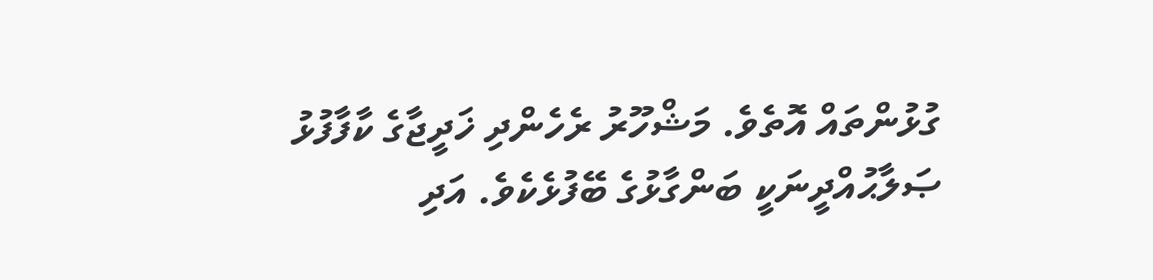ގުޅުންތައް އޮތެވެ. މަޝްހޫރު ރެހެންދި ޚަދީޖާގެ ކާފާފުޅު ޞަލާޙުއްދީނަކީ ބަންގާޅުގެ ބޭފުޅެކެވެ. އަދި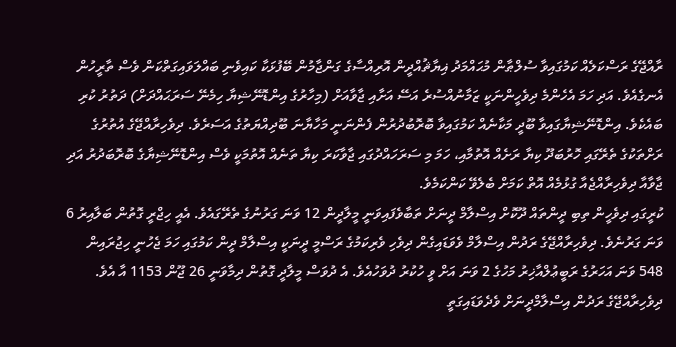ރާއްޖޭގެ ރަސްކަލެއް ކަމުގައިވާ ސުލްޠާން މުޙައްމަދު ޣިޔާޘުއްދީން އޮރިއްސާގެ ގަންޖާމުން ބޭފުޅަކާ ކައިވެނި ބައްލަވައިގަތްކަން ވެސް ތާރީހުން އެނގެއެވެ. އަދި ހަމަ އެހެންމެ ދިވެހީންނަކީ ޒަމާނުއްސުރެ އަސޭ އަށާއި ޖާވާއަށް (މިހާރުގެ އިންޑޮނޭޝިޔާ ހިމެނޭ ސަރަޙައްދަށް) ދަތުރު ކުރި ބައެކެވެ. އިންޑޮނޭޝިޔާގައިވާ ބޫދީ މަކާނެއް ކަމުގައިވާ ބޮރޮބުދުރުން ފެންނަނީ މަހާޔާނަ ބޫދިއްޔަތުގެ އަސަރެވެ. ދިވެހިރާއްޖޭގެ އުތުރުގެ ރަށްތަކުގެ ތެރޭގައި ހޮރުބަދޫ ކިޔާ ރަށެއް އޮތުމާއި، ހަމަ މި ސަރަހައްދުގައި ޖާވާކަރަ ކިޔާ ތަނެއް އޮތުމަކީ ވެސް އިންޑޮނޭޝިޔާގެ ބޮރޮބަދުރު އަދި ޖާވާއާ ދިވެހިރާއްޖެއާ ގުޅުމެއް އޮތް ކަމަށް ބެލެވޭ ކަންކަމެވެ.
ކުރީގައި ދިވެހީން ތިބި ދީންތައް ދޫކޮށް އިސްލާމް ދީނަށް ތަބާވެފައިވަނީ މީލާދީން 12 ވަނަ ގަރުނުގެ ތެރޭގައެވެ. އެއީ ހިޖްރީ ގޮތުން ބަލާއިރު 6 ވަނަ ގަރުނެވެ. ދިވެހިރާއްޖޭގެ ރަދުން އިސްލާމް ވެވަޑައިގެން ދިވެހި ވެރިކަމުގެ ރަސްމީ ދީނަކީ އިސްލާމް ދީން ކަމުގައި ހަމަ ޖެހުނީ ހިޖުރައިން 548 ވަނަ އަހަރުގެ ރަބީޢުލްއާޚިރު މަހުގެ 2 ވަނަ އަށް ވީ ހުކުރު ދުވަހުއެވެ. އެ ދުވަސް މީލާދީ ގޮތުން ދިމާވަނީ 26 ޖޫން 1153 އާ އެވެ.
ދިވެހިރާއްޖޭގެ ރަދުން އިސްލާމްދީނަށް ވެދެވަޑައިގަތީ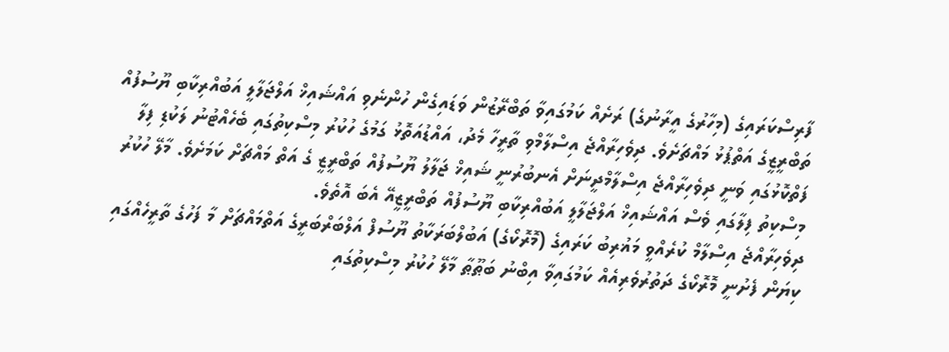ފާރިސްކަރައިގެ (މިހާރުގެ އީރާނުގެ) ރަށެއް ކަމުގައިވާ ތަބްރޭޒުން ވަޑައިގެން ހުންނެވި އައްޝައިޚް އަލްޖަލާލީ އަބުއްރިކާބި ޔޫސުފުއް ތަބްރީޒީގެ އަތްޕުޅު މައްޗަށެވެ. ދިވެހިރާއްޖެ އިސްލާމްވި ތާރީހާ މެދު، އައްޑުއަތޮޅު ގަމުގެ ހުކުރު މިސްކިތުގައި ބެހެއްޓުނު ލަކުޑި ފިލާ ފަތްކޮޅުގައި ވަނީ ދިވެހިރާއްޖެ އިސްލާމްދީނަށް އެނބުރުނީ ޝައިޚް ޖަލާލު ޔޫސުފުއް ތަބްރީޒީ ގެ އަތް މައްޗަށް ކަމަށެވެ. މާލޭ ހުކުރު މިސްކިތު ފިލާގައި ވެސް އައްޝައިޚް އަލްޖަލާލީ އަބުއްރިކާބި ޔޫސުފުއް ތަބްރީޒީއޭ އެބަ އޮތެވެ.
ދިވެހިރާއްޖެ އިސްލާމް ކުރެއްވީ މަޣުރިބު ކަރައިގެ (މޮރޮކޯގެ) އަބުލްބަރަކާތު ޔޫސުފް އަލްބަރްބަރީގެ އަތްމައްޗަށް މާ ފަހުގެ ތާރީހެއްގައި ކިޔަން ފެށުނީ މޮރޮކޯގެ ދަތުރުވެރިއެއް ކަމުގައިވާ އިބްނު ބަޠޫޠާ މާލޭ ހުކުރު މިސްކިތުގައި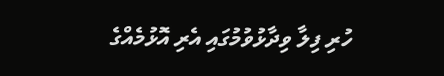ހުރި ފިލާ ވިދާޅުވުމުގައި އެރި އޮޅުމެއްގެ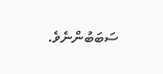ސަބަބުންނެވެ.